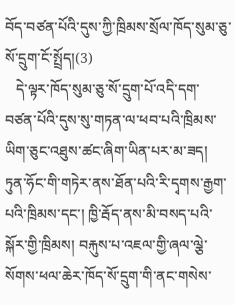བོད་བཙན་པོའི་དུས་ཀྱི་ཁྲིམས་སྲོལ་ཁོད་སུམ་ཅུ་སོ་དྲུག་ངོ་སྤྲོད།(3)
   དེ་ལྟར་ཁོད་སུམ་ཅུ་སོ་དྲུག་པོ་འདི་དག་བཙན་པོའི་དུས་སུ་གཏན་ལ་ཕབ་པའི་ཁྲིམས་ཡིག་ཅུང་འཐུས་ཚང་ཞིག་ཡིན་པར་མ་ཟད། ཏུན་ཧོང་གི་གཏེར་ནས་ཐོན་པའི་རི་དྭགས་རྒྱག་པའི་ཁྲིམས་དང་། ཁྱི་རྦོད་ནས་མི་བསད་པའི་སྐོར་གྱི་ཁྲིམས། བརྐུས་པ་འཇལ་གྱི་ཞལ་ལྕེ་སོགས་ཕལ་ཆེར་ཁོད་སོ་དྲུག་གི་ནང་གསེས་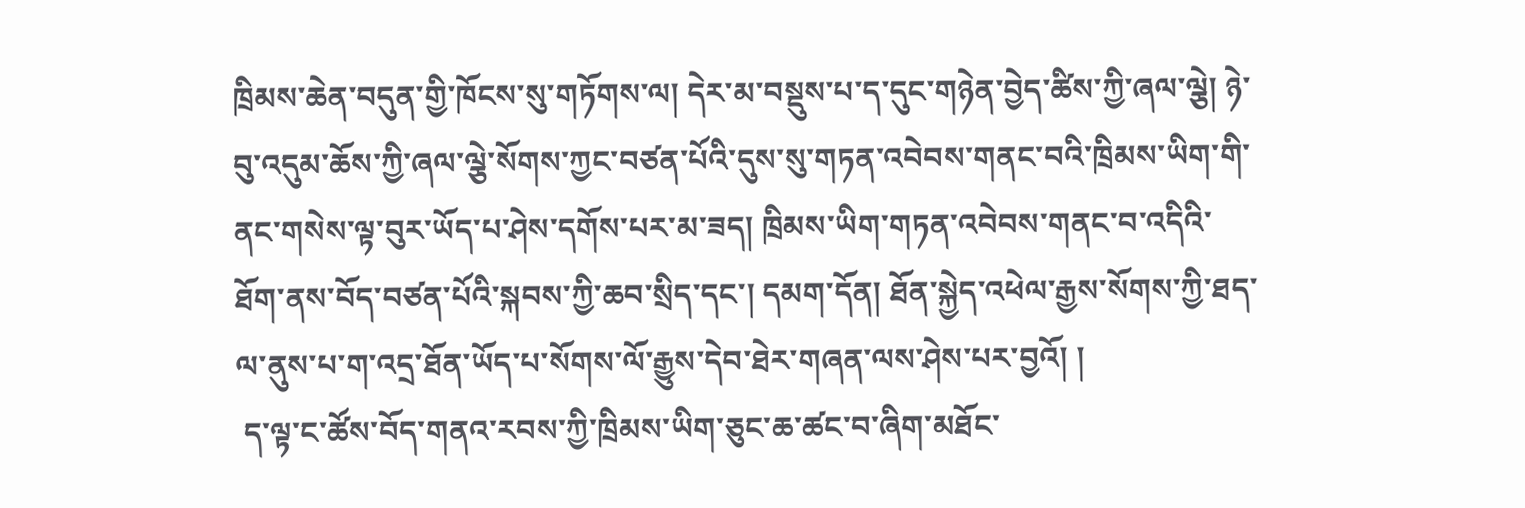ཁྲིམས་ཆེན་བདུན་གྱི་ཁོངས་སུ་གཏོགས་ལ། དེར་མ་བསྡུས་པ་ད་དུང་གཉེན་བྱེད་ཚིས་ཀྱི་ཞལ་ལྕེ། ཉེ་བུ་འདུམ་ཆོས་ཀྱི་ཞལ་ལྕེ་སོགས་ཀྱང་བཙན་པོའི་དུས་སུ་གཏན་འབེབས་གནང་བའི་ཁྲིམས་ཡིག་གི་ནང་གསེས་ལྟ་བུར་ཡོད་པ་ཤེས་དགོས་པར་མ་ཟད། ཁྲིམས་ཡིག་གཏན་འབེབས་གནང་བ་འདིའི་ཐོག་ནས་བོད་བཙན་པོའི་སྐབས་ཀྱི་ཆབ་སྲིད་དང་། དམག་དོན། ཐོན་སྐྱེད་འཕེལ་རྒྱས་སོགས་ཀྱི་ཐད་ལ་ནུས་པ་ག་འདྲ་ཐོན་ཡོད་པ་སོགས་ལོ་རྒྱུས་དེབ་ཐེར་གཞན་ལས་ཤེས་པར་བྱའོ། །
 ད་ལྟ་ང་ཚོས་བོད་གནའ་རབས་ཀྱི་ཁྲིམས་ཡིག་ཅུང་ཆ་ཚང་བ་ཞིག་མཐོང་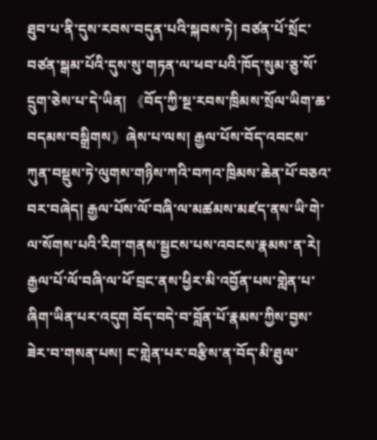ཐུབ་པ་ནི་དུས་རབས་བདུན་པའི་སྐབས་ཏེ། བཙན་པོ་སྲོང་བཙན་སྒམ་པོའི་དུས་སུ་གཏན་ལ་ཕབ་པའི་ཁོད་སུམ་ཅུ་སོ་དྲུག་ཅེས་པ་དེ་ཡིན། 《བོད་ཀྱི་སྔ་རབས་ཁྲིམས་སྲོལ་ཡིག་ཆ་བདམས་བསྒྲིགས》ཞེས་པ་ལས། རྒྱལ་པོས་བོད་འབངས་ཀུན་བསྡུས་ཏེ་ལུགས་གཉིས་ཀའི་བཀའ་ཁྲིམས་ཆེན་པོ་བཅའ་བར་བཞེད། རྒྱལ་པོས་ལོ་བཞི་ལ་མཚམས་མཛད་ནས་ཡི་གེ་ལ་སོགས་པའི་རིག་གནས་སྦྱངས་པས་འབངས་རྣམས་ན་རེ། རྒྱལ་པོ་ལོ་བཞི་ལ་ཕོ་བྲང་ནས་ཕྱིར་མི་འབྱོན་པས་གླེན་པ་ཞིག་ཡིན་པར་འདུག བོད་བདེ་བ་བློན་པོ་རྣམས་ཀྱིས་བྱས་ཟེར་བ་གསན་པས། ང་གླེན་པར་བརྩིས་ན་བོད་མི་ཐུལ་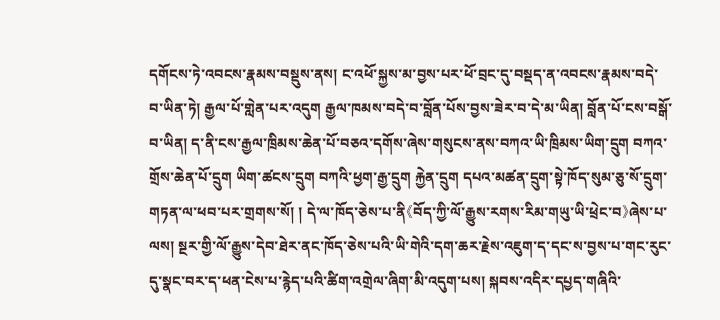དགོངས་ཏེ་འབངས་རྣམས་བསྡུས་ནས། ང་འཕོ་སྐྱས་མ་བྱས་པར་ཕོ་བྲང་དུ་བསྡད་ན་འབངས་རྣམས་བདེ་བ་ཡིན་ཏེ། རྒྱལ་པོ་གླེན་པར་འདུག རྒྱལ་ཁམས་བདེ་བ་བློན་པོས་བྱས་ཟེར་བ་དེ་མ་ཡིན། བློན་པོ་ངས་བསྒོ་བ་ཡིན། ད་ནི་ངས་རྒྱལ་ཁྲིམས་ཆེན་པོ་བཅའ་དགོས་ཞེས་གསུངས་ནས་བཀའ་ཡི་ཁྲིམས་ཡིག་དྲུག བཀའ་གྲོས་ཆེན་པོ་དྲུག ཡིག་ཚངས་དྲུག བཀའི་ཕྱག་རྒྱ་དྲུག རྐྱེན་དྲུག དཔའ་མཚན་དྲུག་སྟེ་ཁོད་སུམ་ཅུ་སོ་དྲུག་གཏན་ལ་ཕབ་པར་གྲགས་སོ། ། དེ་ལ་ཁོད་ཅེས་པ་ནི《བོད་ཀྱི་ལོ་རྒྱུས་རགས་རིམ་གཡུ་ཡི་ཕྲེང་བ》ཞེས་པ་ལས། སྔར་གྱི་ལོ་རྒྱུས་དེབ་ཐེར་ནང་ཁོད་ཅེས་པའི་ཡི་གེའི་དག་ཆར་རྗེས་འཇུག་ད་དང་ས་བྱས་པ་གང་རུང་དུ་སྣང་བར་ད་ཕན་ངེས་པ་རྙེད་པའི་ཚིག་འགྲེལ་ཞིག་མི་འདུག་པས། སྐབས་འདིར་དཔྱད་གཞིའི་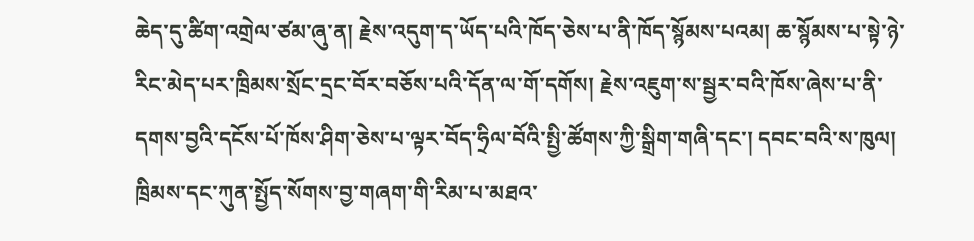ཆེད་དུ་ཚིག་འགྲེལ་ཙམ་ཞུ་ན། རྗེས་འདུག་ད་ཡོད་པའི་ཁོད་ཅེས་པ་ནི་ཁོད་སྙོམས་པའམ། ཆ་སྙོམས་པ་སྟེ་ཉེ་རིང་མེད་པར་ཁྲིམས་སྲོང་དྲང་བོར་བཅོས་པའི་དོན་ལ་གོ་དགོས། རྗེས་འཇུག་ས་སྦྱར་བའི་ཁོས་ཞེས་པ་ནི་དགས་བྱའི་དངོས་པོ་ཁོས་ཤིག་ཅེས་པ་ལྟར་བོད་ཧྲིལ་བོའི་སྤྱི་ཚོགས་ཀྱི་སྒྲིག་གཞི་དང་། དབང་བའི་ས་ཁུལ། ཁྲིམས་དང་ཀུན་སྤྱོད་སོགས་བྱ་གཞག་གི་རིམ་པ་མཐའ་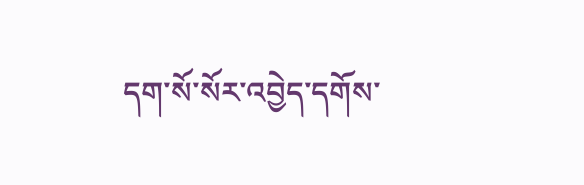དག་སོ་སོར་འབྱེད་དགོས་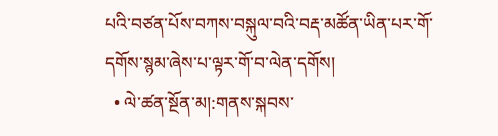པའི་བཙན་པོས་བཀས་བསྐུལ་བའི་བརྡ་མཚོན་ཡིན་པར་གོ་དགོས་སྙམ་ཞེས་པ་ལྟར་གོ་བ་ལེན་དགོས།
  • ལེ་ཚན་སྔོན་མ།:གནས་སྐབས་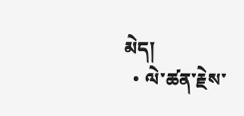མེད།
  • ལེ་ཚན་རྗེས་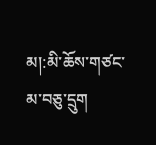མ།:མི་ཆོས་གཙང་མ་བཅུ་དྲུག